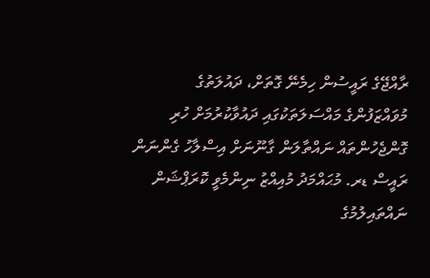ރާއްޖޭގެ ރައީސުން ހިމެނޭ ގޮތަށް، ދައުލަތުގެ މުވައްޒަފުންގެ މައްސަލަތަކުގައި ދައުވާކުރުމަށް ހުރި ގޮންޖެހުންތައް ނައްތާލަން ގާނޫނަށް އިސްލާހު ގެންނަން ރައީސް ޑރ. މުޙައްމަދު މުއިއްޒު ނިންމެވީ ކޮރަޕްޝަން ނައްތައިލުމުގެ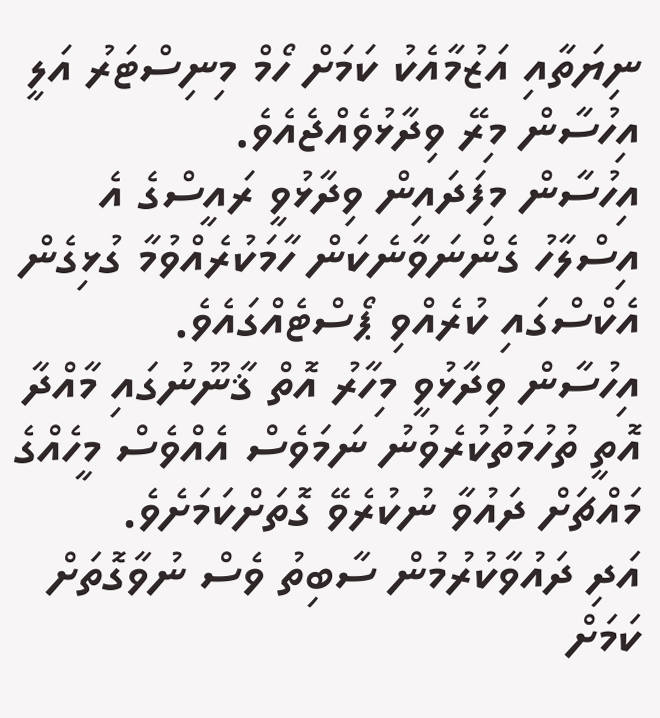ނިޔަތާއި އަޒުމާއެކު ކަމަށް ހޯމް މިނިސްޓަރު އަލީ އިހުސާން މިރޭ ވިދާޅުވެއްޖެއެވެ.
އިހުސާން މިފަދައިން ވިދާޅުވީ ރައީސްގެ އެ އިސްލާހު ގެންނަވާނެކަން ހާމަކުރެއްވުމާ ގުޅިގެން އެކްސްގައި ކުރެއްވި ޕޯސްޓެއްގައެވެ.
އިހުސާން ވިދާޅުވީ މިހާރު އޮތް ޤާނޫނުގައި މާއްދާ އޮތީ ތުހުމަތުކުރެވުނު ނަމަވެސް އެއްވެސް މީހެއްގެ މައްޗަށް ދައުވާ ނުކުރެވޭ ގޮތަށްކަމަށެވެ.
އަދި ދައުވާކުރުމުން ސާބިތު ވެސް ނުވާގޮތަށް ކަމަށް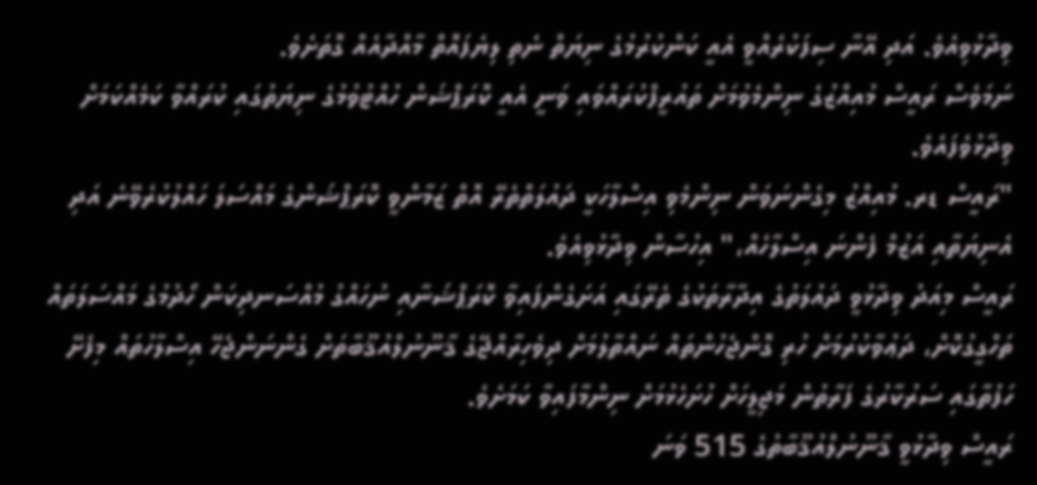ވިދާޅުވިއެވެ. އަދި އޭނާ ސިފަކުރެއްވީ އެއީ ކަންކުރުމުގެ ނިޔަތް ނެތި ލިޔެފައޮތް މާއްދާއެއް ގޮތަށެވެ.
ނަމަވެސް ރައީސް މުއިއްޒުގެ ނިންމެވުމަށް ތައުރީފްކުރައްވައި ވަނީ އެއީ ކޮރަޕްޝަން ހުއްޓުވުމުގެ ނިޔަތުގައި ކުރައްވާ ކަމެއްކަމަށް ވިދާޅުވެފައެވެ.
"ރައީސް ޑރ. މުއިއްޒު މިގެންނަވަން ނިންމެވި އިސްލާހަކީ ދައުލަތްތެރޭ އޮތް ޒަމާންވީ ކޮރަޕްޝަންގެ މައްސަލަ ހައްލުކުރެވޭނެ އަދި އެނިޔަތާއި އަޒުމް ފެންނަ އިސްލާހެއް،" އިހުސާން ވިދާޅުވިއެވެ.
ރައީސް މިއަދު ވިދާޅުވީ ދައުލަތުގެ އިދާރާތަކުގެ ތެރޭގައި އަށަގެންފައިވާ ކޮރަޕްޝަނާއި ނުހައްގު މުއްސަނދިކަން ހޯދުމުގެ މައްސަލަތައް ތަހްގީގުކޮށް، ދަޢުވާކުރުމަށް ހުރި ގޮންޖެހުންތައް ނައްތާލުމަށް ދިވެހިރާއްޖޭގެ ޤާނޫނުލްއުޤޫބާތަށް ގެންނަންޖެހޭ އިސްލާހުތައް މިފެށޭ ހަފުތާގައި ސަރުކާރުގެ ފަރާތުން މަޖިލީހަށް ހުށަހެޅުމަށް ނިންމާފައިވާ ކަމަށެވެ.
ރައީސް ވިދާޅުވީ ޤާނޫނުލްއުޤޫބާތުގެ 515 ވަނަ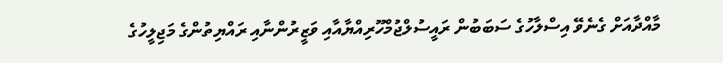މާއްދާއަށް ގެނެވޭ އިސްލާހުގެ ސަބަބުން ރައީސުލްޖުމްހޫރިއްޔާއާއި ވަޒީރުންނާއި ރައްޔިތުންގެ މަޖިލީހުގެ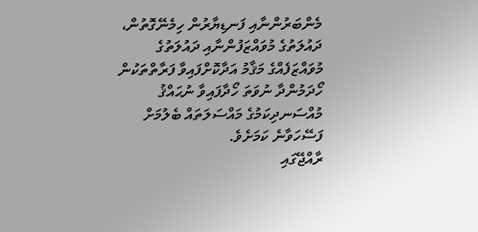މެންބަރުންނާއި ފަނޑިޔާރުން ހިމެނޭގޮތުން، ދައުލަތުގެ މުވައްޒަފުންނާއި ދައުލަތުގެ މުވައްޒަފެއްގެ މަޤާމު އަދާކޮށްފައިވާ ފަރާތްތަކުން ހޯދަމުންދާ ނުވަތަ ހޯދާފައިވާ ނުޙައްޤު މުއްސަނދިކަމުގެ މައްސަލަތައް ބެލުމަށް ފަސޭހަވާނެ ކަމަށެވެ.
ރާއްޖޭގައި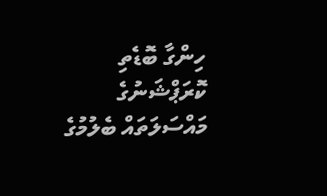ހިންގާ ބޮޑެތި ކޮރަޕްޝަނުގެ މައްސަލަތައް ބެލުމުގެ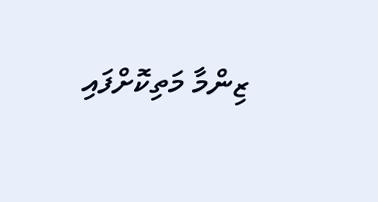ޒިންމާ މަތިކޮށްފައި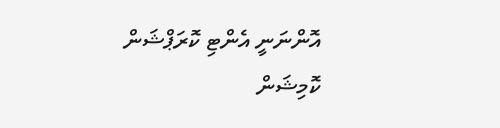އޮންނަނީ އެންޓި ކޮރަޕްޝަން ކޮމިޝަން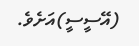(އޭސީސީ)އަށެވެ.